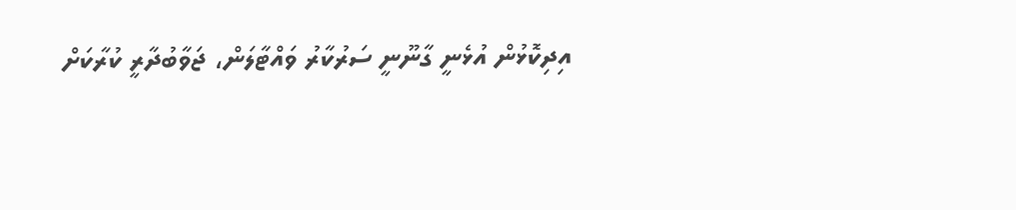އިދިކޮޅުން އުޅެނީ ގާނޫނީ ސަރުކާރު ވައްޓާލަން، ޖަވާބުދާރީ ކުރާކަށް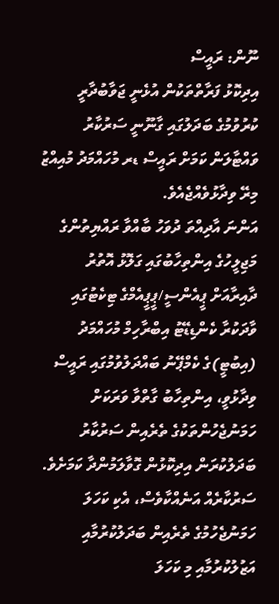ނޫން: ރައީސް
އިދިކޮޅު ފަރާތްތަކުން އުޅެނީ ޖަވާބުދާރީ ކުރުވުމުގެ ބަދަލުގައި ގާނޫނީ ސަރުކާރު ވައްޓާލަން ކަމަށް ރައީސް ޑރ މުހައްމަދު މުއިއްޒު މިރޭ ވިދާޅުވެއްޖެއެވެ.
އަންނަ އާދިއްތަ ދުވަހު ބާއްވާ ރައްޔިތުންގެ މަޖިލީހުގެ އިންތިހާބުގައި ގަލޮޅު އޮތުރު ދާއިރާއަށް ޕީއެންސީ/ޕީޕީއެމްގެ ޓިކެޓުގައި ވާދަކުރާ ކެންޑިޑޭޓު އިބްރާހިމް މުހައްމަދު (އިބުޓީ)ގެ ކެމްޕޭނު ބައްދަލުވުމުގައި ރައީސް ވިދާޅުވީ، އިންތިހާބު ގާތްވާ ވަރަކަށް ހަމަނުޖެހުންތަކުގެ ތެރެއިން ސަރުކާރު ބަދަލުކުރަން އިދިކޮޅުން ގޮވާލަމުންދާ ކަމަށެވެ.
ސަރުކާރެއް އަނެއްކާވެސް، އެކި ކަހަލަ ހަމަނުޖެހުމުގެ ތެރެއިން ބަދަލުކުރުމާއި އަޒުލުކުރުމާއި މި ކަހަލަ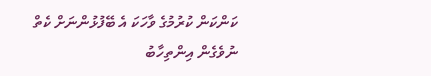ކަންކަން ކުރުމުގެ ވާހަކަ އެ ބޭފުޅުންނަށް ކެތް ނުވެގެން އިންތިހާބު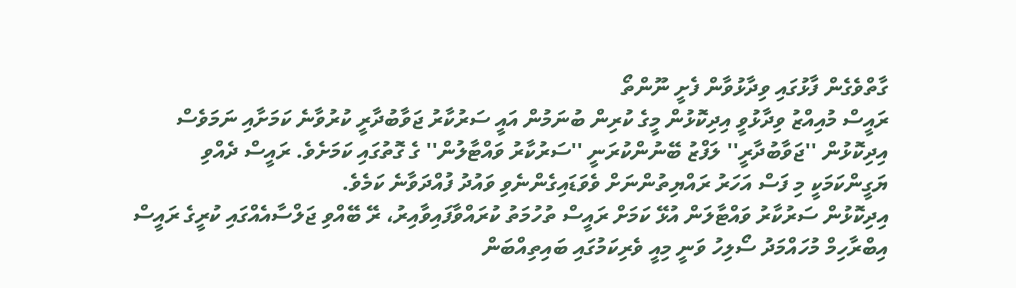ގާތްވެގެން ފާޅުގައި ވިދާޅުވާން ފެށީ ނޫންތޯ
ރައީސް މުއިއްޒު ވިދާޅުވީ އިދިކޮޅުން މީގެ ކުރިން ބުނަމުން އައީ ސަރުކާރު ޖަވާބުދާރީ ކުރުވާނެ ކަމަށާއި ނަމަވެސް އިދިކޮޅުން ''ޖަވާބުދާރީ'' ލަފްޒު ބޭނުންކުރަނީ ''ސަރުކާރު ވައްޓާލުން'' ގެ ގޮތުގައި ކަމަށެވެ. ރައީސް ދެއްވި ޔަގީންކަމަކީ މި ފަސް އަހަރު ރައްޔިތުންނަށް ވެވަޑައިގެންނެވި ވައުދު ފުއްދަވާނެ ކަމެވެ.
އިދިކޮޅުން ސަރުކާރު ވައްޓާލަން އުޅޭ ކަމަށް ރައީސް ތުހުމަތު ކުރައްވާފައިވާއިރު، ރޭ ބޭއްވި ޖަލްސާއެއްގައި ކުރީގެ ރައީސް އިބްރާހިމް މުހައްމަދު ސޯލިހު ވަނީ މިއީ ވެރިކަމުގައި ބައިތިއްބަން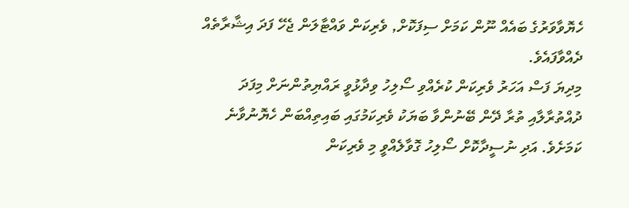ހެޔޮވާވަރުގެ ބައެއް ނޫން ކަމަށް ސިފަކޮށް, ވެރިކަން ވައްޓާލަން ޖެހޭ ފަދަ އިޝާރާތެއް ދެއްވާފައެވެ.
މިދިޔަ ފަސް އަހަރު ވެރިކަން ކުރެއްވި ސޯލިހު ވިދާޅުވީ ރައްޔިތުންނަށް މިފަދަ ދުއްތުރާލާއި ތުރާ ދޭން ބޭނުންވާ ބަޔަކު ވެރިކަމުގައި ބައިތިއްބަން ހެޔޮނުވާނެ ކަމަށެވެ. އަދި ނުސީދާކޮށް ސޯލިހު ގޮވާލެއްވީ މި ވެރިކަން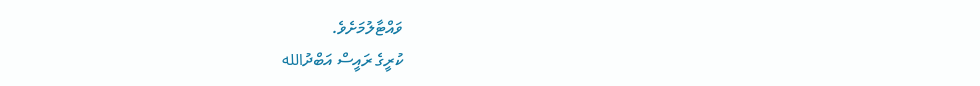ވައްޓާލުމަށެވެ.
ކުރީގެ ރައީސް އަބްދުالله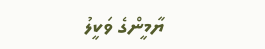ޔާމީންގެ ވަކީލު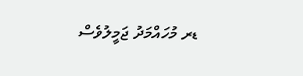ޑރ މުހައްމަދު ޖަމީލުވެސް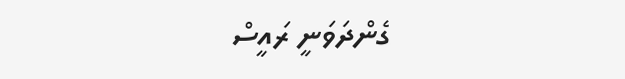ގެންދަވަނީ ރައީސް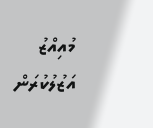މުއިއްޒު އަޒުލުކުރަން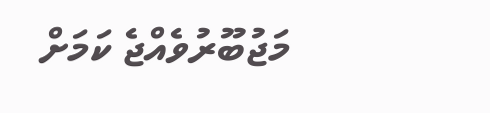މަޖުބޫރުވެއްޖެ ކަމަށް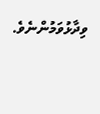ވިދާޅުވަމުންނެވެ.